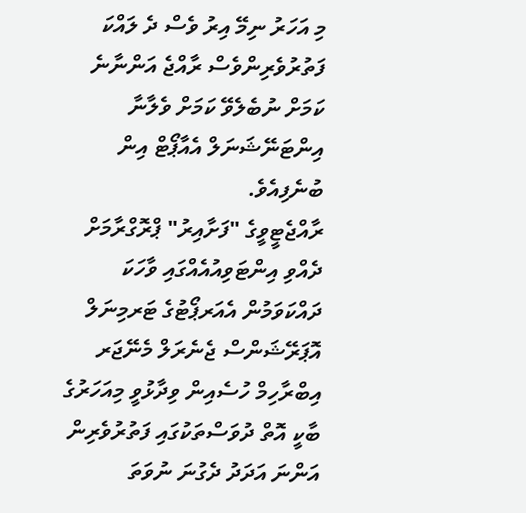މި އަހަރު ނިމޭ އިރު ވެސް ދެ ލައްކަ ފަތުރުވެރިންވެސް ރާއްޖެ އަންނާނެ ކަމަށް ނުބެލެވޭ ކަމަށް ވެލާނާ އިންޓަނޭޝަނަލް އެއާޕޯޓް އިން ބުނެފިއެވެ.
ރާއްޖެޓީވީގެ "ފަށާއިރު" ޕްރޮގްރާމަށް ދެއްވި އިންޓަވިއުއެއްގައި ވާހަކަ ދައްކަވަމުން އެއަރޕޯޓުގެ ޓަރމިނަލް އޮޕަރޭޝަންސް ޖެނެރަލް މެނޭޖަރ އިބްރާހިމް ހުސެއިން ވިދާޅުވީ މިއަހަރުގެ ބާކީ އޮތް ދުވަސްތަކުގައި ފަތުރުވެރިން އަންނަ އަދަދު ދެގުނަ ނުވަތަ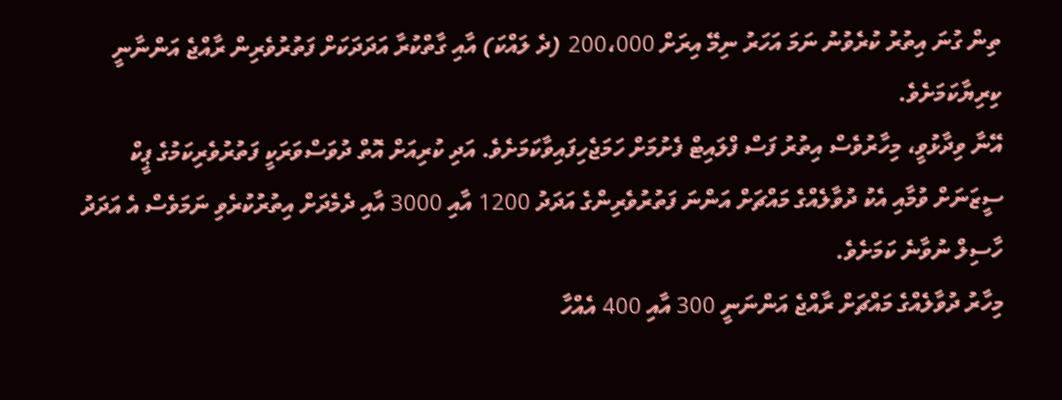ތިން ގުނަ އިތުރު ކުރެވުނު ނަމަ އަހަރު ނިމޭ އިރަށް 200،000 (ދެ ލައްކަ) އާއި ގާތްކުރާ އަދަދަކަށް ފަތުރުވެރިން ރާއްޖެ އަންނާނީ ކިރިޔާކަމަށެވެ.
އޭނާ ވިދާޅުވީ، މިހާރުވެސް އިތުރު ފަސް ފްލައިޓް ފެށުމަށް ހަމަޖެހިފައިވާކަމަށެވެ. އަދި ކުރިއަށް އޮތް ދުވަސްވަރަކީ ފަތުރުވެރިކަމުގެ ޕީކް ސީޒަނަށް ވުމާއި އެކު ދުވާލެއްގެ މައްޗަށް އަންނަ ފަތުރުވެރިންގެ އަދަދު 1200 އާއި 3000 އާއި ދެމެދަށް އިތުރުކުރެވި ނަމަވެސް އެ އަދަދު ހާސިލް ނުވާނެ ކަމަށެވެ.
މިހާރު ދުވާލެއްގެ މައްޗަށް ރާއްޖެ އަންނަނީ 300 އާއި 400 އެއްހާ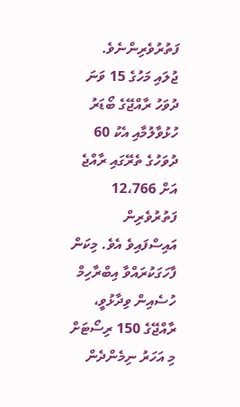ފަތުރުވެރިންނެވެ.
ޖުލައި މަހުގެ 15 ވަނަ ދުވަހު ރާއްޖޭގެ ބޯޑަރު ހުޅުވާލުމާއި އެކު 60 ދުވަހުގެ ތެރޭގައި ރާއްޖެ އަށް 12،766 ފަތުރުވެރިން އައިސްފައިވެ އެވެ. މިކަން ފާހަގަކުރައްވާ އިބްރާހިމް ހުސެއިން ވިދާޅުވީ، ރާއްޖޭގެ 150 ރިސޯޓަށް މި އަހަރު ނިމެންދެން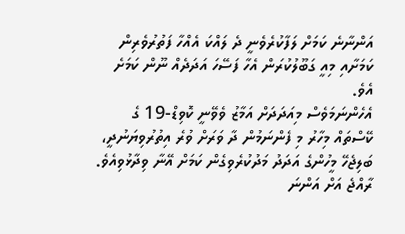އަންނާނެ ކަމަށް ލަފާކުރެވެނީ ދެ ލައްކަ އެއްހާ ފަތުރުވެރިން ކަމަށާއި މިއީ ގަބޫލުކުރަން އެހާ ފަސޭހަ އަދަދެއް ނޫން ކަމަށެ އެވެ.
އެހެންނަމަވެސް މިއަދަދަށް އަމާޒު ވެވޭނީ ކޮވިޑް-19 ގެ ކޭސްތައް މިހާރު މި ފެންނަމުން ދާ ވަރަށް ވުރެ އިތުރުވިޔަނުދީ، ބަލިޖެހޭ މީހުންގެ އަދަދު މަދުކުރެވިގެން ކަމަށް އޭނާ ވިދާޅުވިއެވެ. ރާއްޖެ އަށް އަންނަ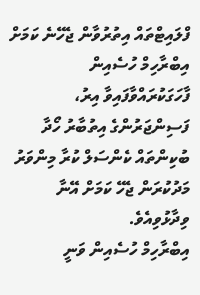ފްލައިޓްތައް އިތުރުވާން ޖެހޭނެ ކަމަށް އިބްރާހިމް ހުސެއިން ފާހަގަކުރައްވާފައިވާ އިރު، ފަސިންޖަރުންގެ އިތުބާރު ހޯދާ ބުކިންތައް ކެންސަލް ކުރާ މިންވަރު މަދުކުރަން ޖެހޭ ކަމަށް އޭނާ ވިދާޅުވިއެވެ.
އިބްރާހިމް ހުސެއިން ވަނީ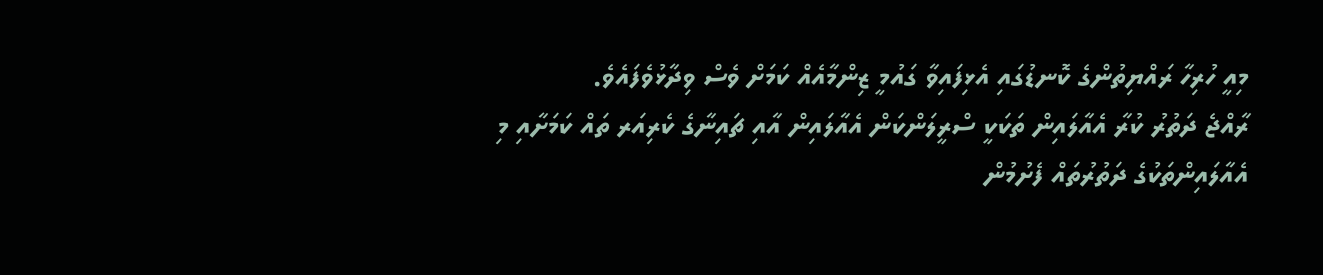މިއީ ހުރިހާ ރައްޔިތުންގެ ކޮނޑުގައި އެޅިފައިވާ ގައުމީ ޒިންމާއެއް ކަމަށް ވެސް ވިދާޅުވެފައެވެ.
ރާއްޖެ ދަތުރު ކުރާ އެއާލައިން ތަކަކީ ސްރީލަންކަން އެއާލައިން އާއި ޗައިނާގެ ކެރިއަރ ތައް ކަމަށާއި މި އެއާލައިންތަކުގެ ދަތުރުތައް ފެށުމުން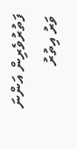ފަތުރުވެރިން އަންނަ ވަރު އިތުރު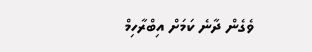ވެގެން ދާނެ ކަމަށް އިބްރާހިމް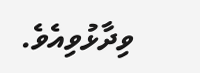ވިދާޅުވިއެވެ.